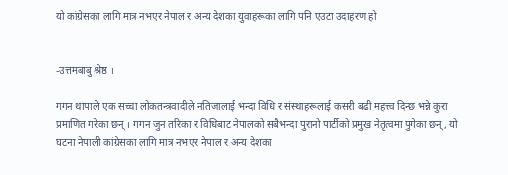यो कांग्रेसका लागि मात्र नभएर नेपाल र अन्य देशका युवाहरूका लागि पनि एउटा उदाहरण हो


-उत्तमबाबु श्रेष्ठ ।

गगन थापाले एक सच्चा लोकतन्त्रवादीले नतिजालाई भन्दा विधि र संस्थाहरूलाई कसरी बढी महत्त्व दिन्छ भन्ने कुरा प्रमाणित गरेका छन् । गगन जुन तरिका र विधिबाट नेपालको सबैभन्दा पुरानो पार्टीको प्रमुख नेतृत्वमा पुगेका छन्, यो घटना नेपाली कांग्रेसका लागि मात्र नभएर नेपाल र अन्य देशका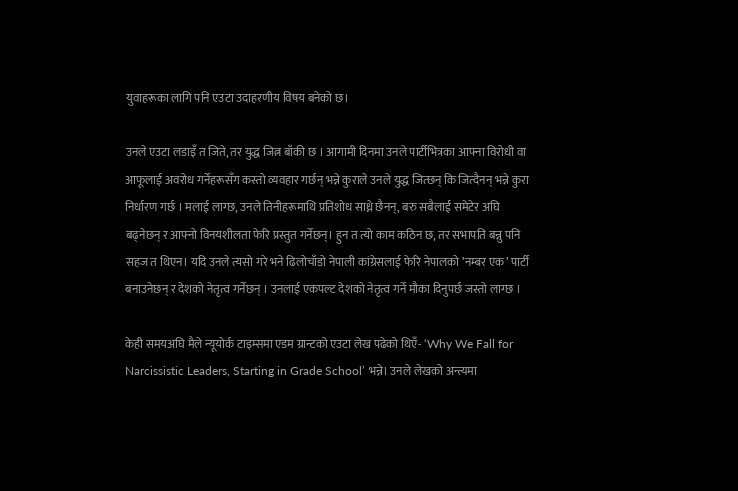युवाहरूका लागि पनि एउटा उदाहरणीय विषय बनेको छ।

उनले एउटा लडाइँ त जिते, तर युद्ध जित्न बाँकी छ । आगामी दिनमा उनले पार्टीभित्रका आफ्ना विरोधी वा आफूलाई अवरोध गर्नेहरूसँग कस्तो व्यवहार गर्छन् भन्ने कुराले उनले युद्ध जित्छन् कि जित्दैनन् भन्ने कुरा निर्धारण गर्छ । मलाई लाग्छ, उनले तिनीहरूमाथि प्रतिशोध साध्ने छैनन्, बरु सबैलाई समेटेर अघि बढ्नेछन् र आफ्नो विनयशीलता फेरि प्रस्तुत गर्नेछन्। हुन त त्यो काम कठिन छ, तर सभापति बन्नु पनि सहज त थिएन। यदि उनले त्यसो गरे भने ढिलोचाँडो नेपाली कांग्रेसलाई फेरि नेपालको ’नम्बर एक’ पार्टी बनाउनेछन् र देशको नेतृत्व गर्नेछन् । उनलाई एकपल्ट देशको नेतृत्व गर्ने मौका दिनुपर्छ जस्तो लाग्छ ।

केही समयअघि मैले न्यूयोर्क टाइम्समा एडम ग्रान्टको एउटा लेख पढेको थिएँ- ‘Why We Fall for Narcissistic Leaders, Starting in Grade School’ भन्ने। उनले लेखको अन्त्यमा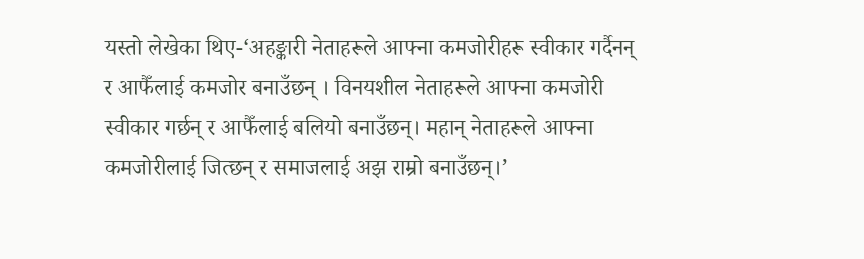यस्तो लेखेका थिए-‘अहङ्कारी नेताहरूले आफ्ना कमजोरीहरू स्वीकार गर्दैनन् र आफैँलाई कमजोर बनाउँछन् । विनयशील नेताहरूले आफ्ना कमजोरी स्वीकार गर्छन् र आफैँलाई बलियो बनाउँछन्। महान् नेताहरूले आफ्ना कमजोरीलाई जित्छन् र समाजलाई अझ राम्रो बनाउँछन्।’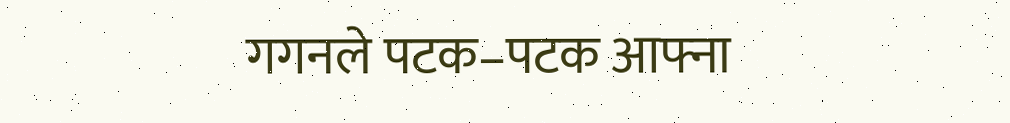गगनले पटक–पटक आफ्ना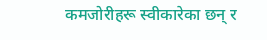कमजोरीहरू स्वीकारेका छन् र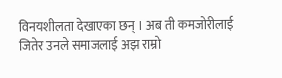विनयशीलता देखाएका छन् । अब ती कमजोरीलाई जितेर उनले समाजलाई अझ राम्रो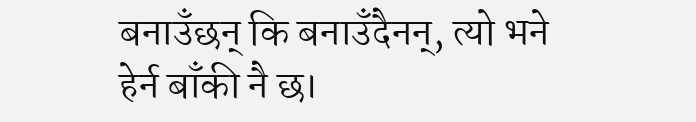बनाउँछन् कि बनाउँदैनन्, त्यो भने हेर्न बाँकी नै छ।